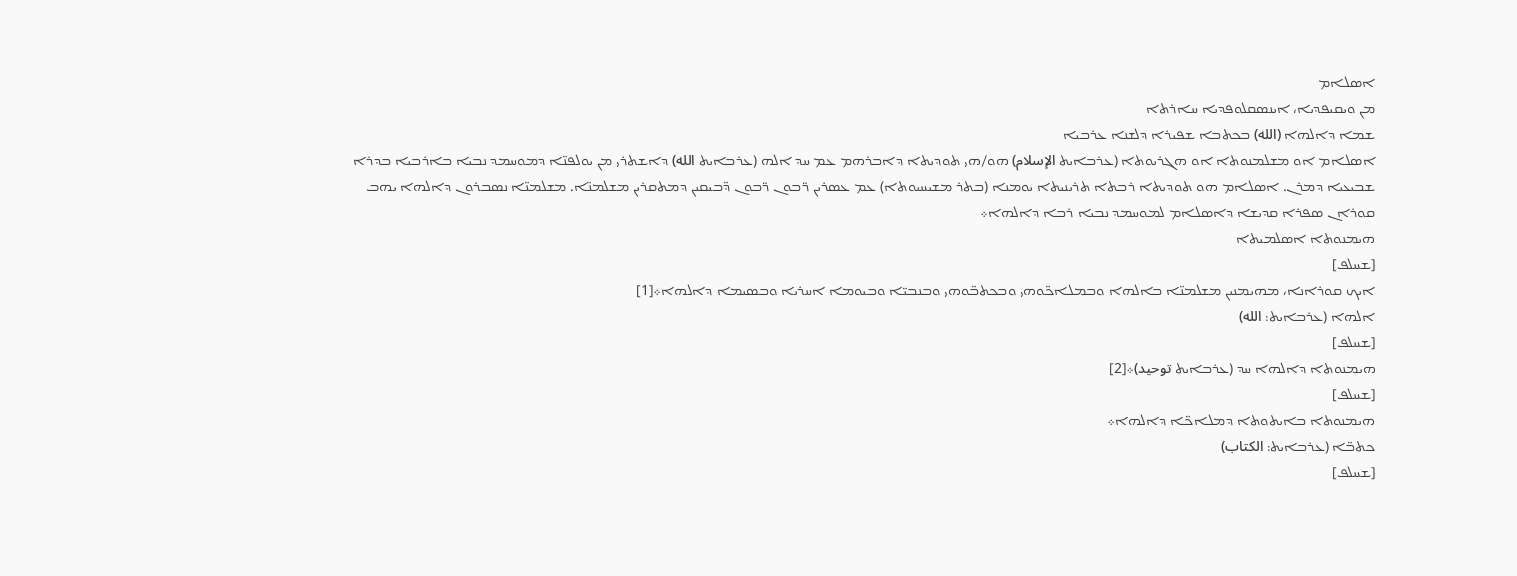ܐܣܠܐܡ
ܡܢ ܘܝܩܝܦܕܝܐ، ܐܝܢܣܩܠܘܦܕܝܐ ܚܐܪܬܐ
ܫܡܐ ܕܐܠܗܐ (الله) ܒܟܬܒܐ ܫܦܝܪܐ ܕܠܫܢܐ ܥܪܒܝܐ
ܐܣܠܐܡ ܐܘ ܡܫܠܡܢܘܬܐ ܐܘ ܗܓܪܝܘܬܐ (ܥܪܒܐܝܬ الإسلام) ܗܘ/ܗܝ ܬܘܕܝܬܐ ܕܐܒܪܗܡ ܥܡ ܚܕ ܐܠܗ (ܥܪܒܐܝܬ الله) ܕܐܫܬܪܝ ܡܢ ܝܘܠܦܢ̈ܐ ܕܡܘܚܡܕ ܢܒܝܐ ܒܐܪܒܝܐ ܒܕܪܐ ܫܒܝܥܝܐ ܕܡܪܢ. ܐܣܠܐܡ ܗܘ ܬܘܕܝܬܐ ܪܒܬܐ ܬܪܝܢܝܬܐ ܝܘܡܢܐ (ܒܬܪ ܡܫܝܚܝܘܬܐ) ܥܡ ܥܣܪܝܢ ܪ̈ܒܘܢ ܪ̈ܒܘܢ ܕ̈ܒܝܩܝܢ ܕܡܬܩܪܝܢ ܡܫܠܡܢ̈ܐ. ܡܫܠܡܢ̈ܐ ܢܣܒܪܘܢ ܕܐܠܗܐ ܝܗܒ ܩܘܪܐܢ ܣܦܪܐ ܩܕܝܫܐ ܕܐܣܠܐܡ ܠܡܘܚܡܕ ܢܒܝܐ ܪܒܐ ܕܐܠܗܐ܀
ܗܝܡܢܘܬܐ ܐܣܠܡܝܬܐ
[ܫܚܠܦ]
ܐܝܟ ܩܘܪܐܢܐ، ܡܗܝܡܢܝܢ ܡܫܠܡܢ̈ܐ ܒܐܠܗܐ ܘܒܡܠܐܟ̈ܘܗܝ ܘܒܟܬܒ̈ܘܗܝ ܘܒܢܒܝ̈ܐ ܘܒܝܘܡܐ ܐܚܪܝܐ ܘܒܣܝܡܐ ܕܐܠܗܐ܀[1]
ܐܠܗܐ (ܥܪܒܐܝܬ: الله)
[ܫܚܠܦ]
ܗܝܡܢܘܬܐ ܕܐܠܗܐ ܚܕ (ܥܪܒܐܝܬ توحيد)܀[2]
[ܫܚܠܦ]
ܗܝܡܢܘܬܐ ܒܐܝܬܘܬܐ ܕܡܠܐܟ̈ܐ ܕܐܠܗܐ܀
ܟܬܒ̈ܐ (ܥܪܒܐܝܬ: الكتاب)
[ܫܚܠܦ]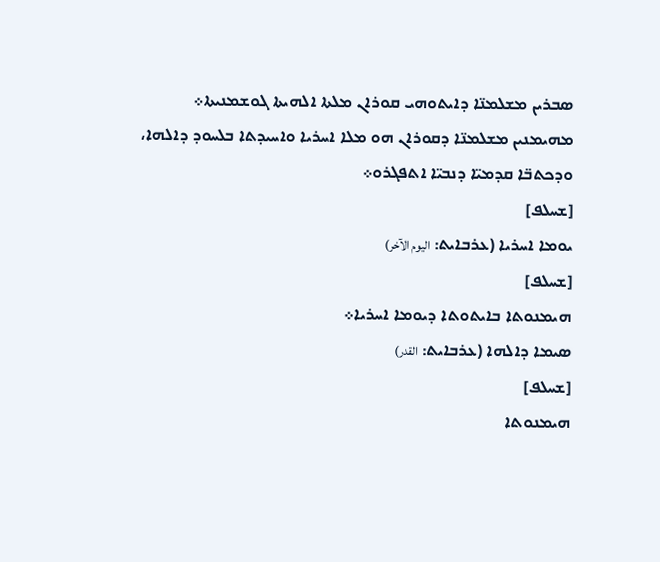ܣܒܪܝܢ ܡܫܠܡܢ̈ܐ ܕܐܝܬܘܗܝ ܩܘܪܐܢ ܡܠܬܐ ܐܠܗܝܬܐ ܓܘܫܡܢܝܬܐ܀
ܡܗܝܡܢܝܢ ܡܫܠܡܢ̈ܐ ܕܩܘܪܐܢ ܗܘ ܡܠܐ ܐܚܪܝܐ ܘܐܚܝܕܬܐ ܒܠܚܘܕ ܕܐܠܗܐ، ܘܕܟܬܒ̈ܐ ܩܕܡܝ̈ܐ ܕܢܒܝ̈ܐ ܐܬܦܓܪܘ܀
[ܫܚܠܦ]
ܝܘܡܐ ܐܚܪܝܐ (ܥܪܒܐܝܬ: اليوم الآخر)
[ܫܚܠܦ]
ܗܝܡܢܘܬܐ ܒܐܝܬܘܬܐ ܕܝܘܡܐ ܐܚܪܝܐ܀
ܣܝܡܐ ܕܐܠܗܐ (ܥܪܒܐܝܬ: القدر)
[ܫܚܠܦ]
ܗܝܡܢܘܬܐ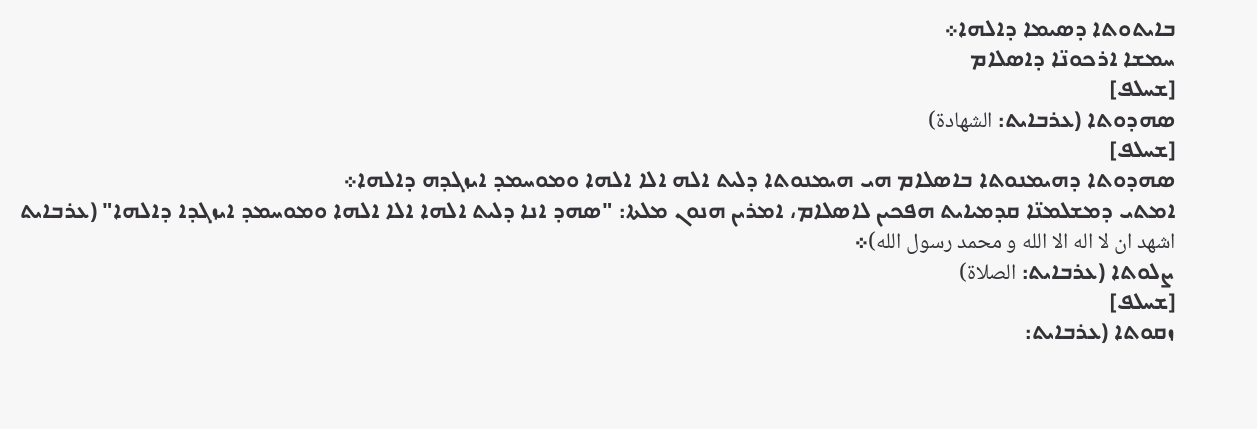ܒܐܝܬܘܬܐ ܕܣܝܡܐ ܕܐܠܗܐ܀
ܚܡܫܐ ܐܪܟܘܢ̈ܐ ܕܐܣܠܐܡ
[ܫܚܠܦ]
ܣܗܕܘܬܐ (ܥܪܒܐܝܬ: الشهادة)
[ܫܚܠܦ]
ܣܗܕܘܬܐ ܕܗܝܡܢܘܬܐ ܒܐܣܠܐܡ ܗܝ ܗܝܡܢܘܬܐ ܕܠܝܬ ܐܠܗ ܐܠܐ ܐܠܗܐ ܘܡܘܚܡܕ ܐܝܙܓܕܗ ܕܐܠܗܐ܀
ܐܡܬܝ ܕܡܫܠܡܢ̈ܐ ܩܕܡܝܐܝܬ ܗܦܟܝܢ ܠܐܣܠܐܡ، ܐܡܪܝܢ ܗܢܘܢ ܡܠܬܐ: "ܣܗܕ ܐܢܐ ܕܠܝܬ ܐܠܗܐ ܐܠܐ ܐܠܗܐ ܘܡܘܚܡܕ ܐܝܙܓܕܐ ܕܐܠܗܐ" (ܥܪܒܐܝܬ اشهد ان لا اله الا الله و محمد رسول الله)܀
ܨܠܘܬܐ (ܥܪܒܐܝܬ: الصلاة)
[ܫܚܠܦ]
ܙܩܘܬܐ (ܥܪܒܐܝܬ: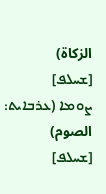الزكاة)
[ܫܚܠܦ]
ܨܘܡܐ (ܥܪܒܐܝܬ: الصوم)
[ܫܚܠܦ]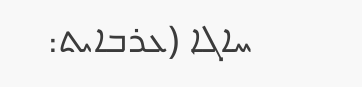ܚܐܓܐ (ܥܪܒܐܝܬ: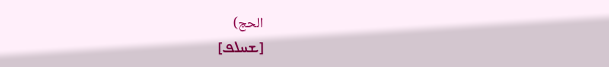الحج)
[ܫܚܠܦ]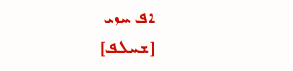ܐܦ ܚܙܝ
[ܫܚܠܦ]